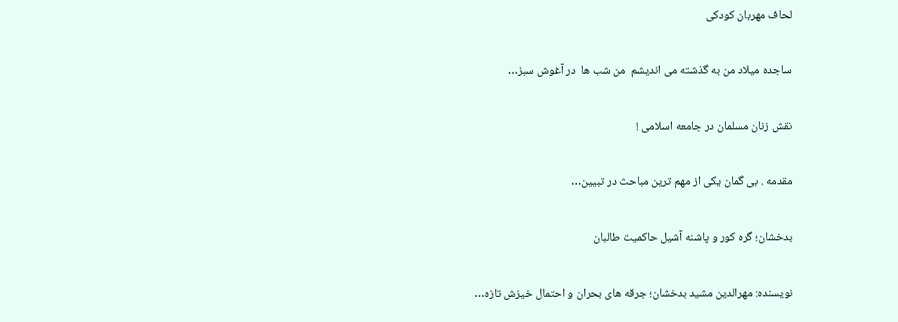لحاف مهربان کودکی

ساجده میلاد من به گذشته می اندیشم  من شب ها  در آغوش سبز…

نقش زنان مسلمان در جامعه اسلامی !

مقدمه . بی گمان یکی از مهم ترین مباحث در تبیین…

بدخشان؛ گره کور و پاشنه آشیل حاکمیت طالبان

نویسنده: مهرالدین مشید بدخشان؛ جرقه های بحران و احتمال خیزش تازه…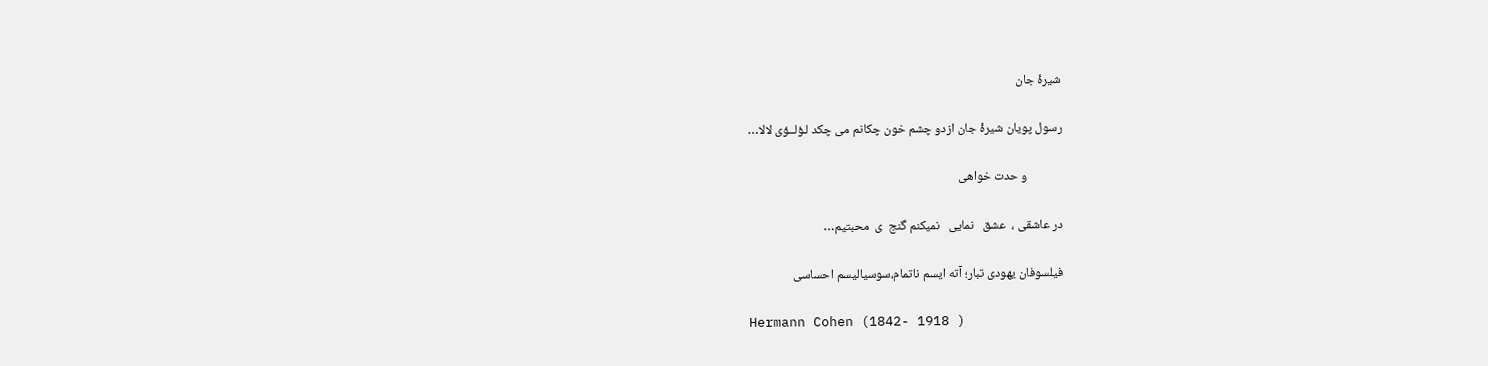شیرۀ جان

رسول پویان شیرۀ جان ازدو چشم خون چکانم می چکد لـؤلــؤی لالا…

            و حدت خواهی

در عاشقی ،  عشق   نمایی   نمیکنم گنج  ی  محبتیم…

فیلسوفان یهودی تبار؛ آته ایسم ناتمام،سوسیالیسم احساسی

Hermann Cohen (1842- 1918 )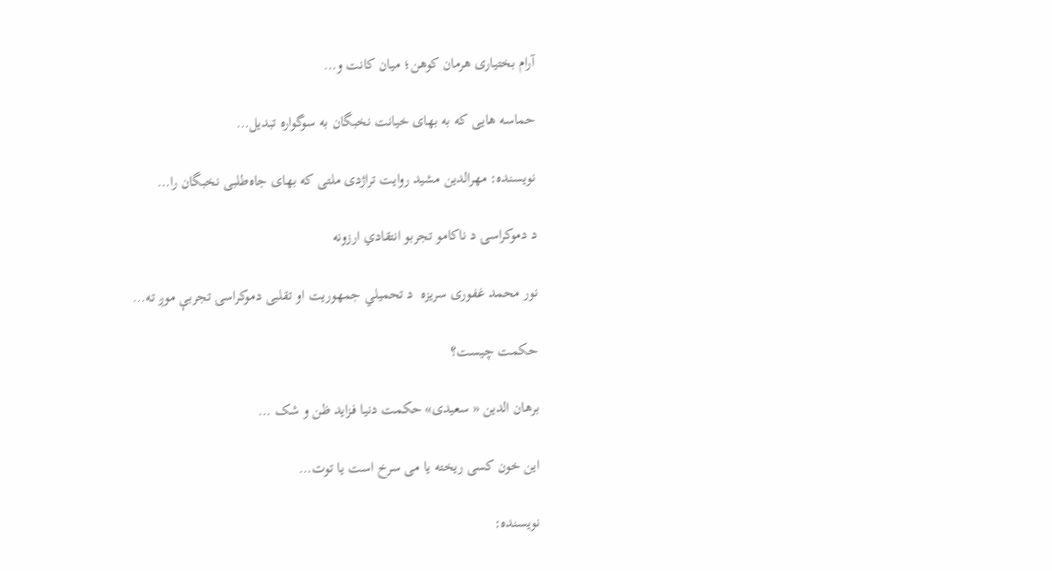آرام بختیاری هرمان کوهن؛ میان کانت و…

حماسه هایی که به بهای خیانت نخبگان به سوگواره تبدیل…

نویسنده: مهرالدین مشید روایت تراژدی ملتی که بهای جاه‌طلبی نخبگان را…

د دموکراسۍ د ناکامو تجربو انتقادي ارزونه

نور محمد غفوری سریزه  د تحمیلي جمهوریت او تقلبی دموکراسۍ تجربې موږ ته…

حکمت چیست؟

برهان الدین « سعیدی» حکمت دنیا فـزاید ظن و شک …

این خون کسی ریخته یا می سرخ است یا توت…

نویسنده: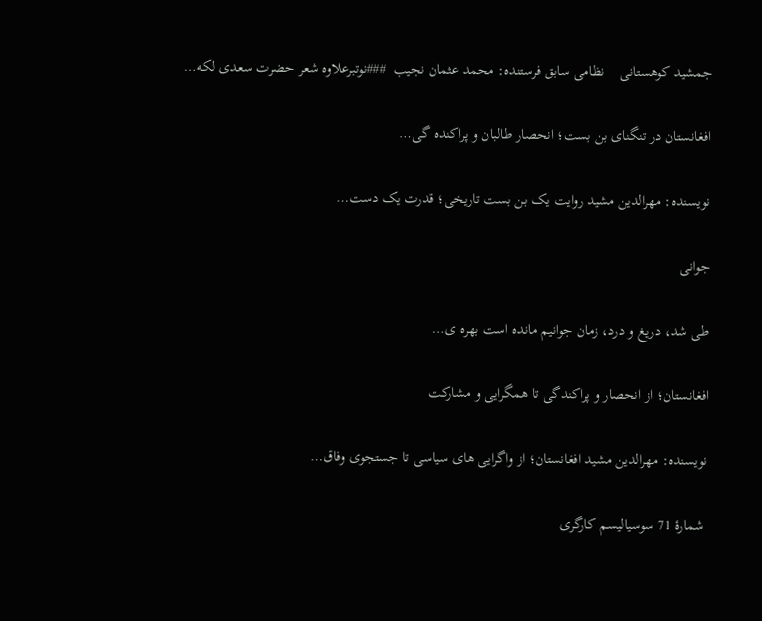جمشید کوهستانی    نظامی سابق فرستنده: محمد عثمان نجیب  ###نوتبرعلاوه شعر حضرت سعدی لکه…

افغانستان در تنگنای بن بست؛ انحصار طالبان و پراکنده گی…

نویسنده: مهرالدین مشید روایت یک بن بست تاریخی؛ قدرت یک دست…

جوانی

طی شد، دریغ و درد، زمان جوانیم مانده است بهره ی…

افغانستان؛ از انحصار و پراکندگی تا همگرایی و مشارکت

نویسنده: مهرالدین مشید افغانستان؛ از واگرایی های سیاسی تا جستجوی وفاق…

 شمارۀ 71 سوسیالیسم کارگری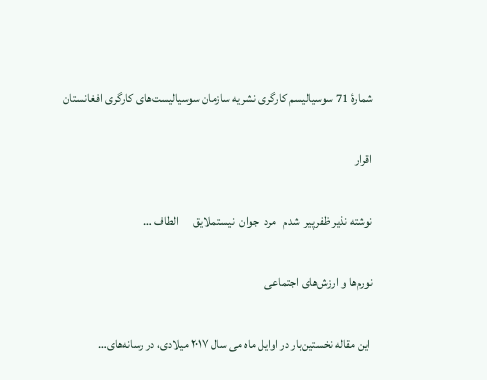شمارۀ 71 سوسیالیسم کارگری نشریه سازمان سوسیالیست‌های کارگری افغانستان

اقرار

نوشته نذير ظفرپير  شدم   مرد  جوان  نيستملايق      الطاف …

نورم‌ها و ارزش‌های اجتماعی

 این مقاله نخستین‌بار در اوایل ماه می سال ۲۰۱۷ میلادی، در رسانه‌های…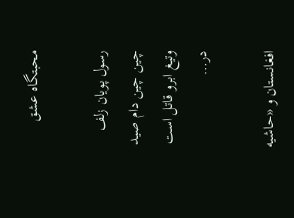محبتگاه عشق

رسول پویان زلف چین چین دام صید وتیغ ابرو قاتل است در…

افغانستان و «حاشیه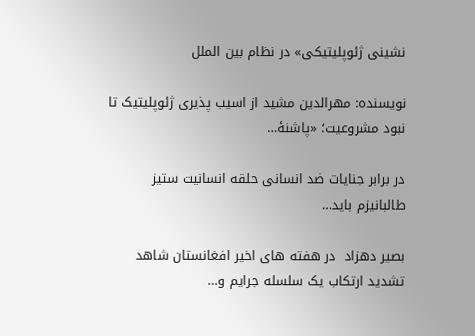نشینی ژئوپلیتیکی» در نظام بین الملل

نویسنده: مهرالدین مشید از اسیب پذیری ژئوپلیتیک تا نبود مشروعیت؛ «پاشنۀ…

در برابر جنایات ضد انسانی حلقه انسانیت ستیز طالبانیزم باید…

بصیر دهزاد  در هفته های اخیر افغانستان شاهد تشدید ارتکاب یک سلسله جرایم و…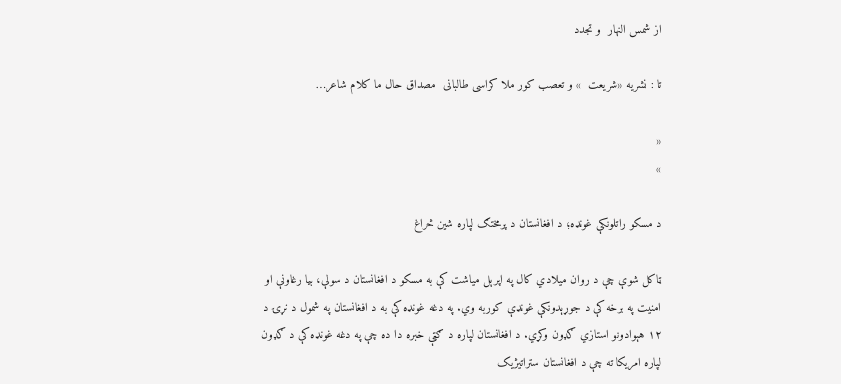از شمس النهار  و تجدد

تا : نشريه «شريعت  » و تعصب کور ملا کراسی طالبانی  مصداق حال ما کلام شاعر…

«
»

د مسکو راتلونکې غونډه؛ د افغانستان د پرمختګ لپاره شين څراغ

ټاکل شوې چې د روان ميلادي کال په اپرېل مياشت کې به مسکو د افغانستان د سولې، بيا رغاونې او امنيت په برخه کې د جوړېدونکې غونډې کوربه وي. په دغه غونډه کې به د افغانستان په شمول د نړۍ د ۱۲ هېوادونو استازي ګډون وکړي. د افغانستان لپاره د ګټې خبره دا ده چې په دغه غونډه کې د ګډون لپاره امريکا ته چې د افغانستان ستراتيژیک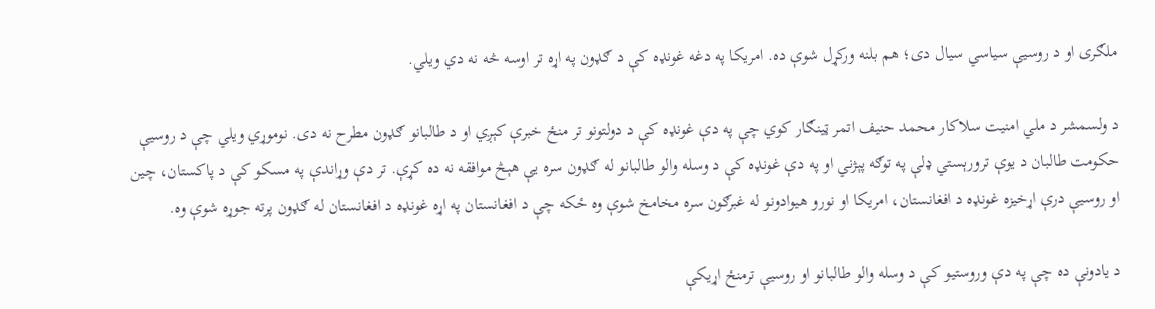ملګری او د روسيې سياسي سيال دی؛ هم بلنه ورکړل شوې ده. امريکا په دغه غونډه کې د ګډون په اړه تر اوسه څه نه دي ويلي.

د ولسمشر د ملي امنیت سلاکار محمد حنیف اتمر ټینګار کوي چې په دې غونډه کې د دولتونو تر منځ خبرې کېږي او د طالبانو ګډون مطرح نه ‌دی. نوموړي ويلي چې د روسیې حکومت طالبان د یوې ترورېستي ډلې په توګه پېژني او په دې غونډه کې د وسله‌ والو طالبانو له ګډون سره ‌یې هېڅ موافقه نه ده کړې. تر دې وړاندې په مسکو کې د پاکستان، چین او روسیې درې اړخیزه غونډه د افغانستان، امريکا او نورو هیوادونو له غبرګون سره مخامخ شوې وه ځکه چې د افغانستان په اړه غونډه د افغانستان له ګډون پرته جوړه شوې وه.

د يادونې ده چې په دې وروستيو کې د وسله والو طالبانو او روسيې ترمنځ اړيکې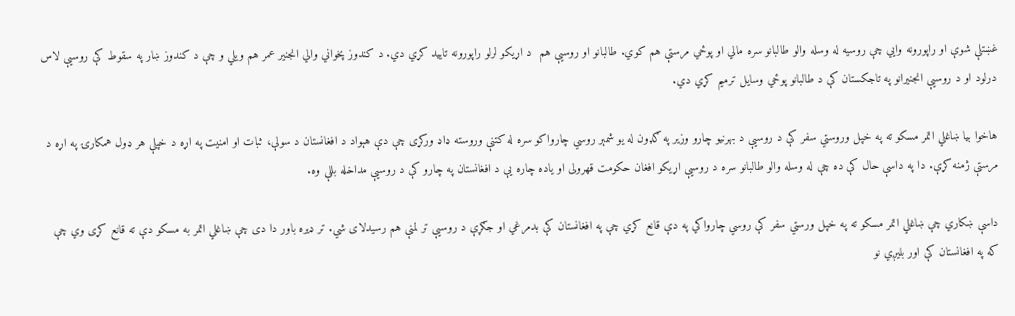غښتلې شوې او راپورونه وايي چې روسيه له وسله والو طالبانو سره مالي او پوځي مرستې هم کوي. طالبانو او روسيې هم  د اړيکو لرلو راپورونه تاييد کړي دي. د کندوز پخواني والي انجنير عمر هم ويلي و چې د کندوز ښار په سقوط کې روسيې لاس درلود او د روسيې انجنيرانو په تاجکستان کې د طالبانو پوځي وسايل ترميم کړي دي.

هاخوا بيا ښاغلي اتمر مسکو ته په خپل وروستي سفر کې د روسيې د بهرنيو چارو وزير په ګډون له يو شمېر روسي چارواکو سره له کتنې وروسته ډاډ ورکړی چې دې هېواد د افغانستان د سولې، ثبات او امنيت په اړه د خپلې هر ډول همکارۍ په اړه د مرستې ژمنه کړې. دا په داسې حال کې ده چې له وسله والو طالبانو سره د روسيې اړيکو افغان حکومت قهرولی او ياده چاره يې د افغانستان په چارو کې د روسيې مداخله بللې وه.

داسې ښکاري چې ښاغلي اتمر مسکو ته په خپل ورستي سفر کې روسي چارواکي په دې قانع کړي چې په افغانستان کې بدمرغي او جګړې د روسيې تر لمنې هم رسيدلای شي. تر ډيره باور دا دی چې ښاغلي اتمر به مسکو دې ته قانع کړی وي چې که په افغانستان کې اور بليږي نو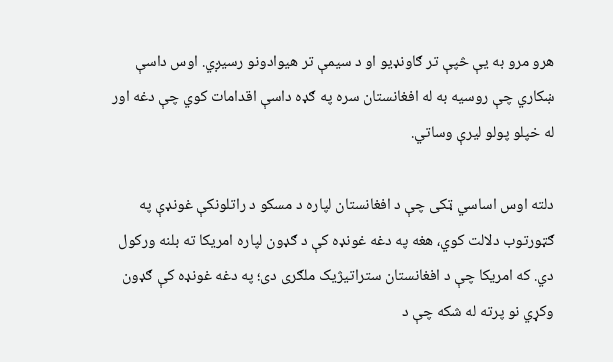هرو مرو به يې څپې تر ګاونډيو او د سيمې تر هيوادونو رسيږي. اوس داسې ښکاري چې روسيه به له افغانستان سره په ګډه داسې اقدامات کوي چې دغه اور له خپلو پولو ليرې وساتي.

دلته اوس اساسي ټکی چې د افغانستان لپاره د مسکو د راتلونکې غونډې په ګټورتوب دلالت کوي، هغه په دغه غونډه کې د ګډون لپاره امريکا ته بلنه ورکول دي. که امريکا چې د افغانستان ستراتيژيک ملګری دی؛ په دغه غونډه کې ګډون وکړي نو پرته له شکه چې د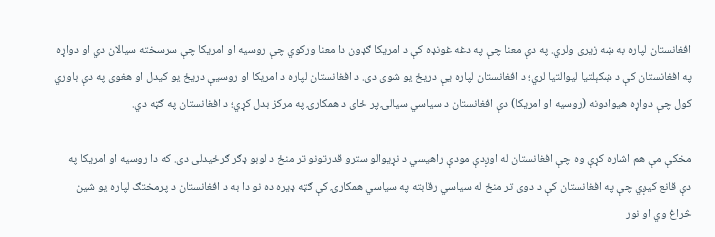افغانستان لپاره به ښه زيری ولري. په دې معنا چې په دغه غونډه کې د امريکا ګډون دا معنا ورکوي چې روسيه او امريکا چې سرسخته سيالان دي او دواړه په افغانستان کې د ښکېلتيا ليوالتيا لري؛ د افغانستان لپاره يې دريځ يو شوی دی. د افغانستان لپاره د امريکا او روسيې دريځ يو کيدل او هغوی په دې باوري کول چې دواړه هيوادونه (روسيه او امريکا) دې افغانستان د سياسي سيالۍ پر ځای د همکارۍ په مرکز بدل کړي؛ د افغانستان په ګټه دي.

مخکې مې هم اشاره کړې وه چې افغانستان له اوږدې مودې راهيسي د نړیوالو سترو قدرتونو تر منځ د لوبو ډګر ګرځيدلی دی. که دا روسيه او امریکا په دې قانع کيږي چې په افغانستان کې د دوی تر منځ له سياسي رقابته په سیاسي همکارۍ کې ګټه ډيره ده نو دا به د افغانستان د پرمختګ لپاره يو شين څراغ وي او نور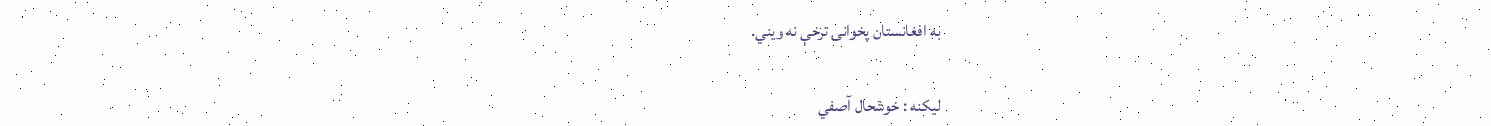به افغانستان پخوانۍ ترخې نه ويني.

لیکنه : خوشحال آصفي